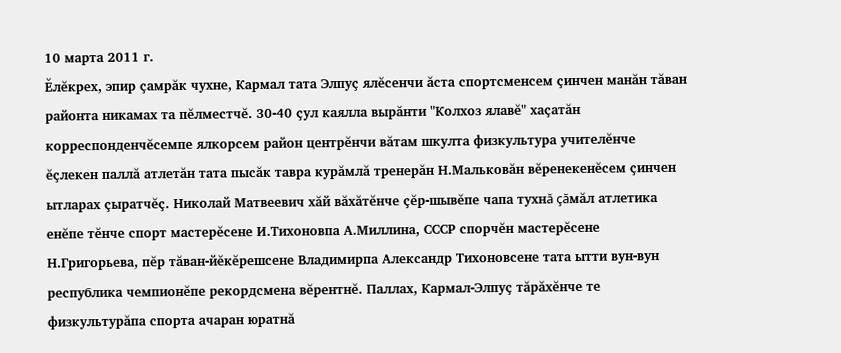10 марта 2011 г.
Ĕлĕкрех, эпир çамрăк чухне, Кармал тата Элпуç ялĕсенчи ăста спортсменсем çинчен манăн тăван районта никамах та пĕлместчĕ. 30-40 çул каялла вырăнти "Колхоз ялавĕ" хаçатăн корреспонденчĕсемпе ялкорсем район центрĕнчи вăтам шкулта физкультура учителĕнче ĕçлекен паллă атлетăн тата пысăк тавра курăмлă тренерăн Н.Мальковăн вĕренекенĕсем çинчен ытларах çыратчĕç. Николай Матвеевич хăй вăхăтĕнче çĕр-шывĕпе чапа тухнă çăмăл атлетика енĕпе тĕнче спорт мастерĕсене И.Тихоновпа А.Миллина, СССР спорчĕн мастерĕсене Н.Григорьева, пĕр тăван-йĕкĕрешсене Владимирпа Александр Тихоновсене тата ытти вун-вун республика чемпионĕпе рекордсмена вĕрентнĕ. Паллах, Кармал-Элпуç тăрăхĕнче те физкультурăпа спорта ачаран юратнă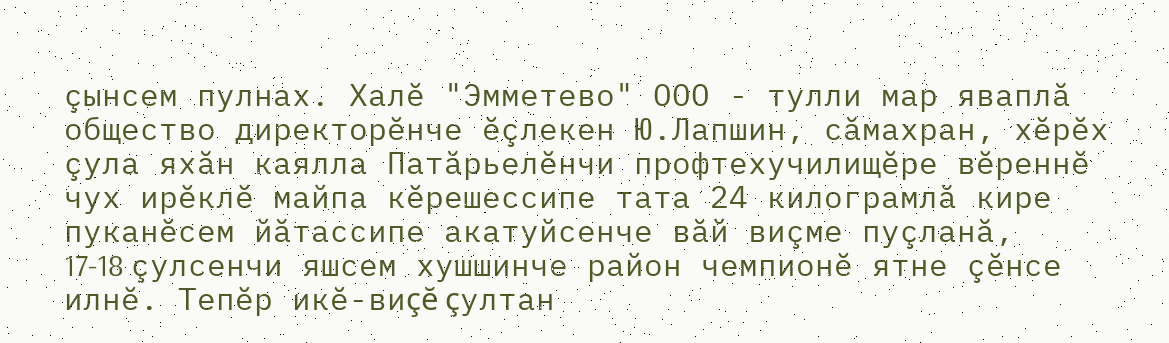çынсем пулнах. Халĕ "Эмметево" ООО - тулли мар яваплă общество директорĕнче ĕçлекен Ю.Лапшин, сăмахран, хĕрĕх çула яхăн каялла Патăрьелĕнчи профтехучилищĕре вĕреннĕ чух ирĕклĕ майпа кĕрешессипе тата 24 килограмлă кире пуканĕсем йăтассипе акатуйсенче вăй виçме пуçланă, 17-18 çулсенчи яшсем хушшинче район чемпионĕ ятне çĕнсе илнĕ. Тепĕр икĕ-виçĕ çултан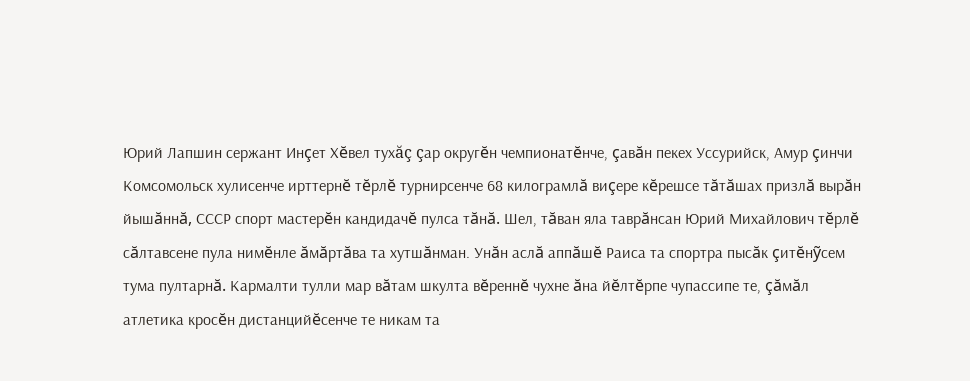Юрий Лапшин сержант Инçет Хĕвел тухăç çар округĕн чемпионатĕнче, çавăн пекех Уссурийск, Амур çинчи Комсомольск хулисенче ирттернĕ тĕрлĕ турнирсенче 68 килограмлă виçере кĕрешсе тăтăшах призлă вырăн йышăннă, СССР спорт мастерĕн кандидачĕ пулса тăнă. Шел, тăван яла таврăнсан Юрий Михайлович тĕрлĕ сăлтавсене пула нимĕнле ăмăртăва та хутшăнман. Унăн аслă аппăшĕ Раиса та спортра пысăк çитĕнỹсем тума пултарнă. Кармалти тулли мар вăтам шкулта вĕреннĕ чухне ăна йĕлтĕрпе чупассипе те, çăмăл атлетика кросĕн дистанцийĕсенче те никам та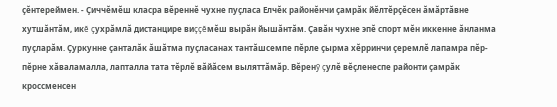çĕнтереймен. - Çиччĕмĕш класра вĕреннĕ чухне пуçласа Елчĕк районĕнчи çамрăк йĕлтĕрçĕсен ăмăртăвне хутшăнтăм, икĕ çухрăмлă дистанцире виççĕмĕш вырăн йышăнтăм. Çавăн чухне эпĕ спорт мĕн иккенне ăнланма пуçларăм. Çуркунне çанталăк ăшăтма пуçласанах тантăшсемпе пĕрле çырма хĕрринчи çеремлĕ лапамра пĕр-пĕрне хăваламалла, лапталла тата тĕрлĕ вăйăсем выляттăмăр. Вĕренỹ çулĕ вĕçленеспе районти çамрăк кроссменсен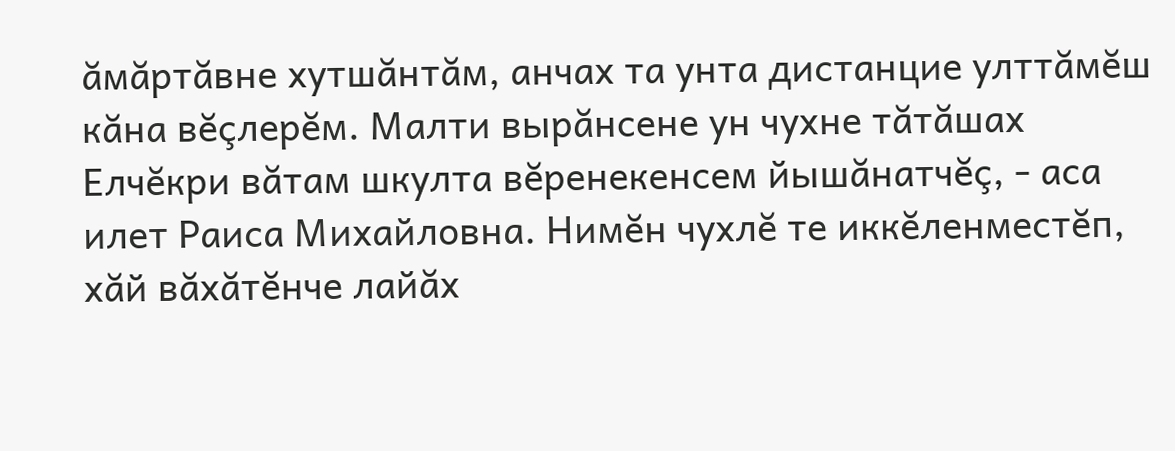ăмăртăвне хутшăнтăм, анчах та унта дистанцие улттăмĕш кăна вĕçлерĕм. Малти вырăнсене ун чухне тăтăшах Елчĕкри вăтам шкулта вĕренекенсем йышăнатчĕç, - аса илет Раиса Михайловна. Нимĕн чухлĕ те иккĕленместĕп, хăй вăхăтĕнче лайăх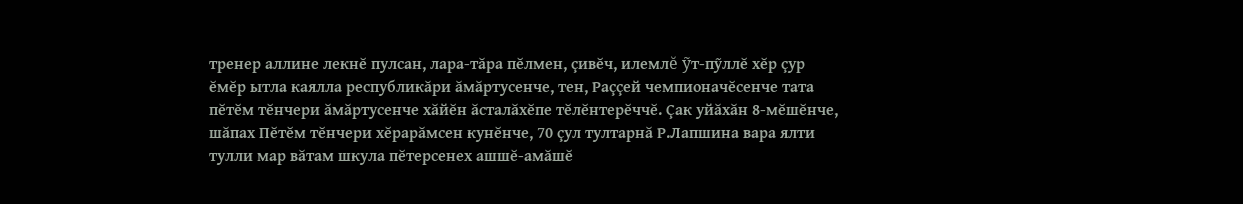тренер аллине лекнĕ пулсан, лара-тăра пĕлмен, çивĕч, илемлĕ ỹт-пỹллĕ хĕр çур ĕмĕр ытла каялла республикăри ăмăртусенче, тен, Раççей чемпионачĕсенче тата пĕтĕм тĕнчери ăмăртусенче хăйĕн ăсталăхĕпе тĕлĕнтерĕччĕ. Çак уйăхăн 8-мĕшĕнче, шăпах Пĕтĕм тĕнчери хĕрарăмсен кунĕнче, 70 çул тултарнă Р.Лапшина вара ялти тулли мар вăтам шкула пĕтерсенех ашшĕ-амăшĕ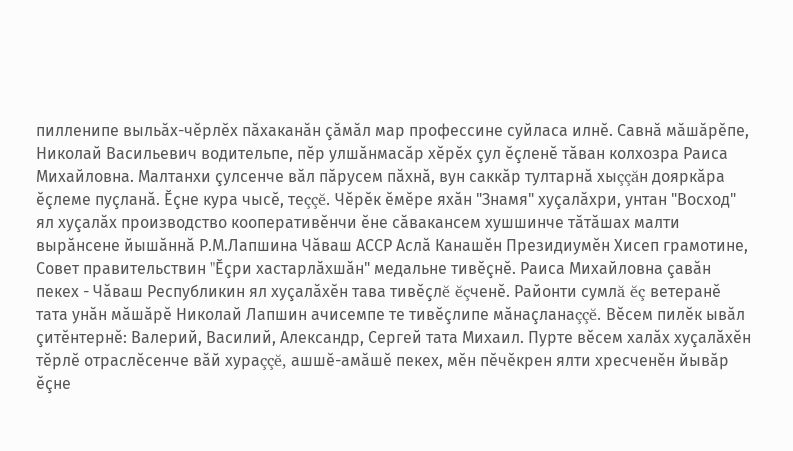пилленипе выльăх-чĕрлĕх пăхаканăн çăмăл мар профессине суйласа илнĕ. Савнă мăшăрĕпе, Николай Васильевич водительпе, пĕр улшăнмасăр хĕрĕх çул ĕçленĕ тăван колхозра Раиса Михайловна. Малтанхи çулсенче вăл пăрусем пăхнă, вун саккăр тултарнă хыççăн дояркăра ĕçлеме пуçланă. Ĕçне кура чысĕ, теççĕ. Чĕрĕк ĕмĕре яхăн "Знамя" хуçалăхри, унтан "Восход" ял хуçалăх производство кооперативĕнчи ĕне сăвакансем хушшинче тăтăшах малти вырăнсене йышăннă Р.М.Лапшина Чăваш АССР Аслă Канашĕн Президиумĕн Хисеп грамотине, Совет правительствин "Ĕçри хастарлăхшăн" медальне тивĕçнĕ. Раиса Михайловна çавăн пекех - Чăваш Республикин ял хуçалăхĕн тава тивĕçлĕ ĕçченĕ. Районти сумлă ĕç ветеранĕ тата унăн мăшăрĕ Николай Лапшин ачисемпе те тивĕçлипе мăнаçланаççĕ. Вĕсем пилĕк ывăл çитĕнтернĕ: Валерий, Василий, Александр, Сергей тата Михаил. Пурте вĕсем халăх хуçалăхĕн тĕрлĕ отраслĕсенче вăй хураççĕ, ашшĕ-амăшĕ пекех, мĕн пĕчĕкрен ялти хресченĕн йывăр ĕçне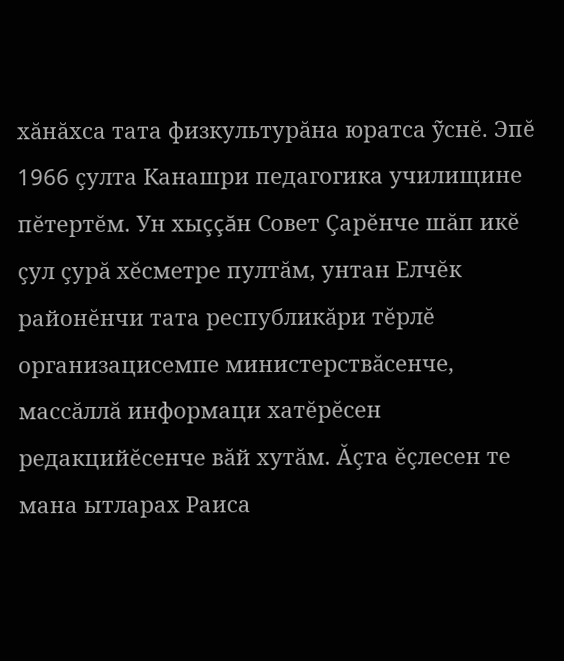хăнăхса тата физкультурăна юратса ỹснĕ. Эпĕ 1966 çулта Канашри педагогика училищине пĕтертĕм. Ун хыççăн Совет Çарĕнче шăп икĕ çул çурă хĕсметре пултăм, унтан Елчĕк районĕнчи тата республикăри тĕрлĕ организацисемпе министерствăсенче, массăллă информаци хатĕрĕсен редакцийĕсенче вăй хутăм. Ăçта ĕçлесен те мана ытларах Раиса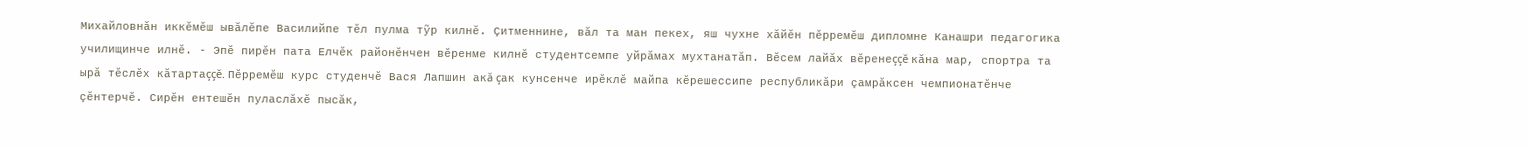Михайловнăн иккĕмĕш ывăлĕпе Василийпе тĕл пулма тỹр килнĕ. Çитменнине, вăл та ман пекех, яш чухне хăйĕн пĕрремĕш дипломне Канашри педагогика училищинче илнĕ. - Эпĕ пирĕн пата Елчĕк районĕнчен вĕренме килнĕ студентсемпе уйрăмах мухтанатăп. Вĕсем лайăх вĕренеççĕ кăна мар, спортра та ырă тĕслĕх кăтартаççĕ. Пĕрремĕш курс студенчĕ Вася Лапшин акă çак кунсенче ирĕклĕ майпа кĕрешессипе республикăри çамрăксен чемпионатĕнче çĕнтерчĕ. Сирĕн ентешĕн пуласлăхĕ пысăк,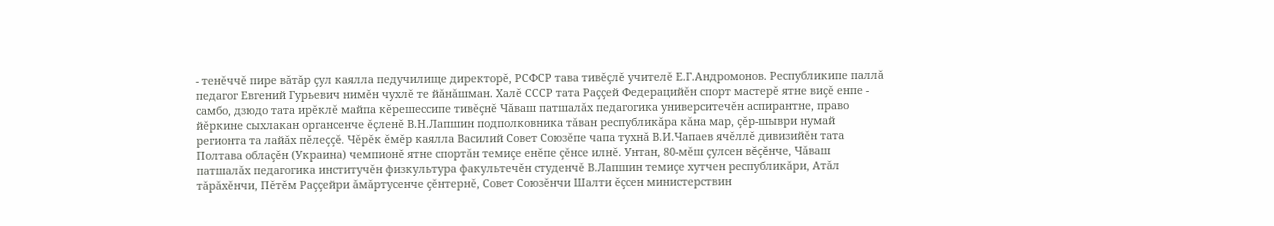- тенĕччĕ пире вăтăр çул каялла педучилище директорĕ, РСФСР тава тивĕçлĕ учителĕ Е.Г.Андромонов. Республикипе паллă педагог Евгений Гурьевич нимĕн чухлĕ те йăнăшман. Халĕ СССР тата Раççей Федерацийĕн спорт мастерĕ ятне виçĕ енпе - самбо, дзюдо тата ирĕклĕ майпа кĕрешессипе тивĕçнĕ Чăваш патшалăх педагогика университечĕн аспирантне, право йĕркине сыхлакан органсенче ĕçленĕ В.Н.Лапшин подполковника тăван республикăра кăна мар, çĕр-шыври нумай регионта та лайăх пĕлеççĕ. Чĕрĕк ĕмĕр каялла Василий Совет Союзĕпе чапа тухнă В.И.Чапаев ячĕллĕ дивизийĕн тата Полтава облаçĕн (Украина) чемпионĕ ятне спортăн темиçе енĕпе çĕнсе илнĕ. Унтан, 80-мĕш çулсен вĕçĕнче, Чăваш патшалăх педагогика институчĕн физкультура факультечĕн студенчĕ В.Лапшин темиçе хутчен республикăри, Атăл тăрăхĕнчи, Пĕтĕм Раççейри ăмăртусенче çĕнтернĕ, Совет Союзĕнчи Шалти ĕçсен министерствин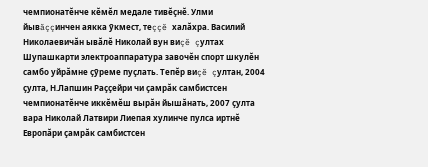чемпионатĕнче кĕмĕл медале тивĕçнĕ. Улми йывăççинчен аякка ỹкмест, теççĕ халăхра. Василий Николаевичăн ывăлĕ Николай вун виçĕ çултах Шупашкарти электроаппаратура завочĕн спорт шкулĕн самбо уйрăмне çỹреме пуçлать. Тепĕр виçĕ çултан, 2004 çулта, Н.Лапшин Раççейри чи çамрăк самбистсен чемпионатĕнче иккĕмĕш вырăн йышăнать, 2007 çулта вара Николай Латвири Лиепая хулинче пулса иртнĕ Европăри çамрăк самбистсен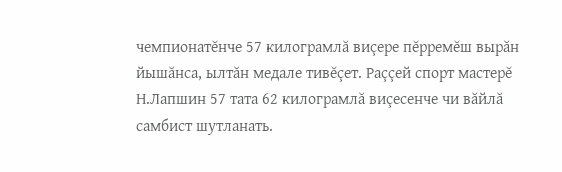чемпионатĕнче 57 килограмлă виçере пĕрремĕш вырăн йышăнса, ылтăн медале тивĕçет. Раççей спорт мастерĕ Н.Лапшин 57 тата 62 килограмлă виçесенче чи вăйлă самбист шутланать.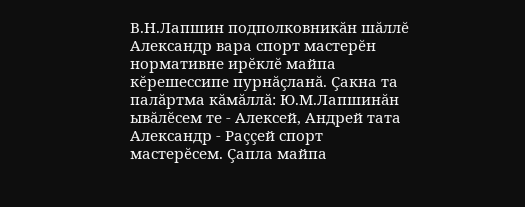В.Н.Лапшин подполковникăн шăллĕ Александр вара спорт мастерĕн нормативне ирĕклĕ майпа кĕрешессипе пурнăçланă. Çакна та палăртма кăмăллă: Ю.М.Лапшинăн ывăлĕсем те - Алексей, Андрей тата Александр - Раççей спорт мастерĕсем. Çапла майпа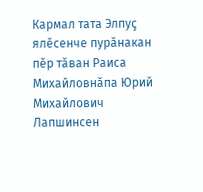Кармал тата Элпуç ялĕсенче пурăнакан пĕр тăван Раиса Михайловнăпа Юрий Михайлович Лапшинсен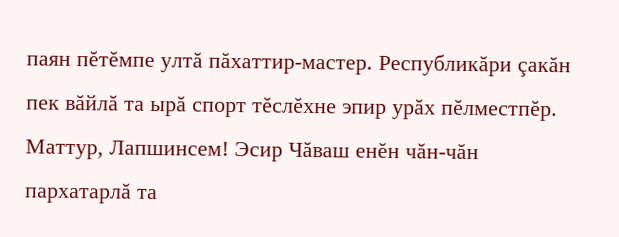паян пĕтĕмпе ултă пăхаттир-мастер. Республикăри çакăн пек вăйлă та ырă спорт тĕслĕхне эпир урăх пĕлместпĕр. Маттур, Лапшинсем! Эсир Чăваш енĕн чăн-чăн пархатарлă та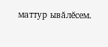маттур ывăлĕсем.